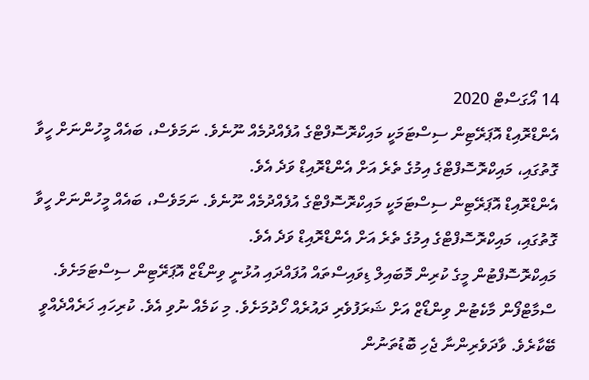14 އޯގަސްޓް 2020
އެންޑްރޮއިޑް އޮޕަރޭޓިން ސިސްޓަމަކީ މައިކްރޮސޮފްޓްގެ އުފެއްދުމެއް ނޫނެވެ. ނަމަވެސް، ބައެއް މީހުންނަށް ހީވާ ގޮތުގައި، މައިކްރޮސޮފްޓްގެ އިމުގެ ތެރެ އަށް އެންޑްރޮއިޑް ވަދެ އެވެ.
އެންޑްރޮއިޑް އޮޕަރޭޓިން ސިސްޓަމަކީ މައިކްރޮސޮފްޓްގެ އުފެއްދުމެއް ނޫނެވެ. ނަމަވެސް، ބައެއް މީހުންނަށް ހީވާ ގޮތުގައި، މައިކްރޮސޮފްޓްގެ އިމުގެ ތެރެ އަށް އެންޑްރޮއިޑް ވަދެ އެވެ.
މައިކްރޮސޮފްޓުން މީގެ ކުރިން މޮބައިލް ޑިވައިސްތައް އުފައްދައި އުޅުނީ ވިންޑޯޒް އޮޕަރޭޓިން ސިސްޓަމަށެވެ. ސްމާޓްފޯން މާކެޓުން ވިންޑޯޒް އަށް ޝަރަފުވެރި ދައުރެއް ހޯދުމަށެވެ. މި ކަމެއް ނުވި އެވެ. ކުރިހައި ޚަރެއްދެއްވީ ބޭކާރެވެ. ވާދަވެރިންނާ ޖެހި ބޮޑުތަނުން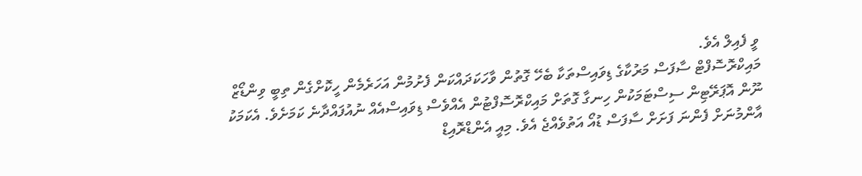ވީ ފެއިލް އެވެ.
މައިކްރޮސޮފްޓް ސާފަސް މަރުކާގެ ޑިވައިސްތަކާ ބެހޭ ގޮތުން ވާހަކަދައްކަން ފެށުމުން އަހަރެމެން ހީކޮށްގެން ތިބީ ވިންޑޯޒް ނޫން އޮޕަރޭޓިން ސިސްޓަމަކުން ހިނގާ ގޮތަށް މައިކްރޮސޮފްޓުން އެއްވެސް ޑިވައިސްއެއް ނުއުފައްދާނެ ކަމަށެވެ. އެކަމަކު އާންމުނަށް ފެންނަ ފަށަށް ސާފަސް ޑުއޯ އަތުވެއްޖެ އެވެ. މިއީ އެންޑްރޮއިޑް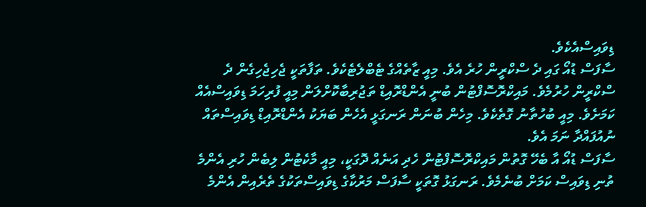ޑިވައިސްއެކެވެ.
ސާފަސް ޑުއޯ ގައި ދެ ސްކްރީން ހުރެ އެވެ. މިއީ ޒާތެއްގެ ޓެބްލެޓެކެވެ. ތަފާތަކީ ޖެހިޖެހިގެން ދެ ސްކްރީން ހުރުމެވެ. މައިކްރޮސޮފްޓުން ބުނީ އެންޑްރޮއިޑް ތަޖުރިބާކޮށްލަން މިއީ ފުރިހަމަ ޑިވައިސްއެއް ކަމަށެވެ. މިއީ ބުހުތާނު ގޮތެކެވެ. މިހެން ބުނަން ރަނގަޅީ އެހެން ބަޔަކު އެންޑްރޮއިޑް ޑިވައިސްތައް ނުއުފައްދާ ނަމަ އެވެ.
ސާފަސް ޑުއޯ އާ ބެހޭ ގޮތުން މައިކްރޮސޮފްޓުން ހެދި އަނެއް ދޮގަކީ، މިއީ މާކެޓުން ލިބެން ހުރި އެންމެ ތުނި ޑިވައިސް ކަމަށް ބުނެމެވެ. ރަނގަޅު ގޮތަކީ ސާފަސް މަރުކާގެ ޑިވައިސްތަކުގެ ތެރެއިން އެންމެ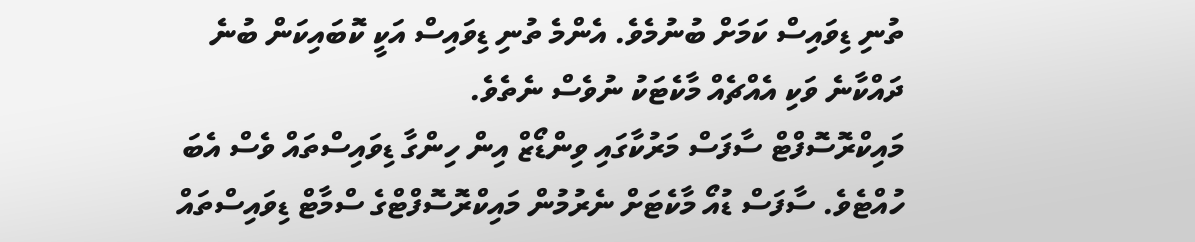ތުނި ޑިވައިސް ކަމަށް ބުނުމެވެ. އެންމެ ތުނި ޑިވައިސް އަކީ ކޮބައިކަން ބުނެ ދައްކާނެ ވަކި އެއްޗެއް މާކެޓަކު ނުވެސް ނެތެވެ.
މައިކްރޮސޮފްޓް ސާފަސް މަރުކާގައި ވިންޑޯޒް އިން ހިންގާ ޑިވައިސްތައް ވެސް އެބަ ހުއްޓެވެ. ސާފަސް ޑުއޯ މާކެޓަށް ނެރުމުން މައިކްރޮސޮފްޓްގެ ސްމާޓް ޑިވައިސްތައް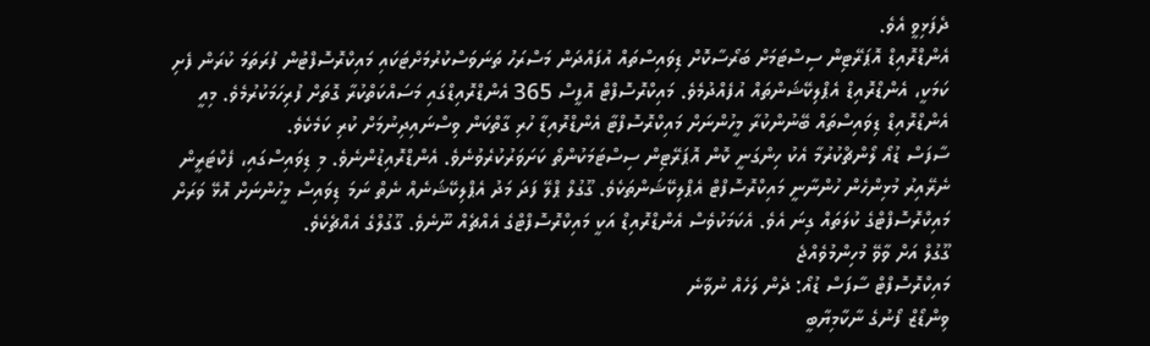ދެފަޅިވީ އެވެ.
އެންޑްރޮއިޑް އޮޕަރޭޓިން ސިސްޓަމަށް ބަރޯސާކޮށް ޑިވައިސްތައް އުފައްދަން މަސްރަހު ތަނަވަސްކުރުމަށްޓަކައި މައިކްރޮސޮފްޓުން ފުރަތަމަ ކުރަން ފެށި ކަމަކީ، އެންޑްރޮއިޑް އެޕްލިކޭޝަންތައް އުފެއްދުމެވެ. މައިކްރޮސޮފްޓް އޮފީސް 365 އެންޑްރޮއިޑްގައި މަސައްކަތްކުރާ ގޮތަށް ފުރިހަމަކުރުމެވެ. މިއީ އެންޑްރޮއިޑް ޑިވައިސްތައް ބޭނުންކުރާ މީހުންނަށް މައިކްރޮސޮފްޓާ އެންޑްރޮއިޑާ ހުރި ގާތްކަން ވިސްނައިދިނުމަށް ކުރި ކަމެކެވެ.
ސާފަސް ޑުއޯ ލޯންޗްކުރުމާ އެކު ހިންގަނީ ކޮން އޮޕަރޭޓިން ސިސްޓަމަކުންތޯ ކަށަވަރުކުރެވުނެވެ. އެންޑްރޮއިޑުންނެވެ. މި ޑިވައިސްގައި، ފެކްޓަރީން ނެރޭއިރު މުޅިންހެން ހުންނާނީ މައިކްރޮސޮފްޓް އެޕްލިކޭޝަންތަކެވެ. ގޫގުލް ޕްލޭ ފަދަ މަދު އެޕްލިކޭޝަނެއް ނެތް ނަމަ ޑިވައިސް މީހުންނަށް އޮޅޭ ވަރަށް މައިކްރޮސޮފްޓްގެ ކުލަތައް ގިނަ އެވެ. އެކަމަކުވެސް އެންޑްރޮއިޑް އަކީ މައިކްރޮސޮފްޓްގެ އެއްޗެއް ނޫނެވެ. ގޫގުލްގެ އެއްޗެކެވެ.
ގޫގުލް އަށް ވާވޭ މުހިންމުވެއްޖެ
މައިކްރޮސޮފްޓް ސާފަސް ޑުއޯ: ދެން ލަހެއް ނުވާނެ
ވިންޑޯޒް ފޯނުގެ ނާކާމިޔާބީ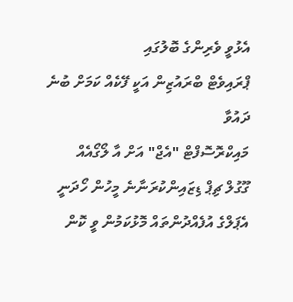އެޅުވީ ވެރިންގެ ބޮލުގައި
ޕްރައިވެޓް ބްރައުޒިން އަކީ ފޭކެއް ކަމަށް ބުނެ ދައުވާ
މައިކްރޮސޮފްޓް "އެޖް" އަށް އާ ލޯގޯއެއް
ގޫގުލް ޗިޕް ޑިޒައިންކުރަނާނެ މީހުން ހޯދަނީ
އެޕަލްގެ އުފެއްދުންތައް މޮޅުކަމުން ވީ ކޮން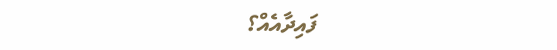ފައިދާއެއް؟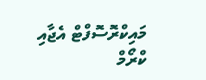މައިކްރޮސޮފްޓް އެޖާއި ކްރޯމް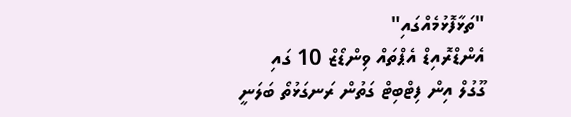"ތަޅާފޮޅުމެއްގައި"
އެންޑްރޮއިޑް އެޕްތައް ވިންޑޯޒް 10 ގައި
ގޫގުލް އިން ފިޓްބިޓް ގަތުން ރަނގަޅުތޯ ބަލަނީ